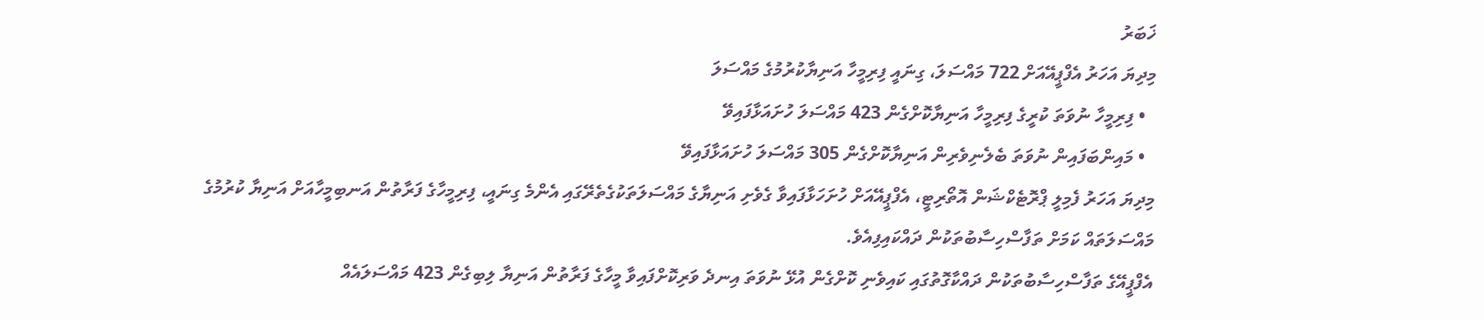ޚަބަރު
މިދިޔަ އަހަރު އެފްޕީއޭއަށް 722 މައްސަލަ، ގިނައީ ފިރިމީހާ އަނިޔާކުރުމުގެ މައްސަލަ
  • ފިރިމީހާ ނުވަތަ ކުރީގެ ފިރިމީހާ އަނިޔާކޮށްގެން 423 މައްސަލަ ހުށައަޅާފައިވޭ
  • މައިންބަފައިން ނުވަތަ ބެލެނިވެރިން އަނިޔާކޮށްގެން 305 މައްސަލަ ހުށައަޅާފައިވޭ
މިދިޔަ އަހަރު ފެމިލީ ޕްރޮޓެކްޝަން އޮތޯރިޓީ، އެފްޕީއޭއަށް ހުށަހަޅާފައިވާ ގެވެށި އަނިޔާގެ މައްސަލަތަކުގެތެރޭގައި އެންމެ ގިނައީ، ފިރިމީހާގެ ފަރާތުން އަނބިމީހާއަށް އަނިޔާ ކުރުމުގެ މައްސަލަތައް ކަމަށް ތަފާސްހިސާބުތަކުން ދައްކައިފިއެވެ.
އެފްޕީއޭގެ ތަފާސްހިސާބުތަކުން ދައްކާގޮތުގައި ކައިވެނި ކޮށްގެން އުޅޭ ނުވަތަ އިނދެ ވަރިކޮށްފައިވާ މީހާގެ ފަރާތުން އަނިޔާ ލިބިގެން 423 މައްސަލައެއް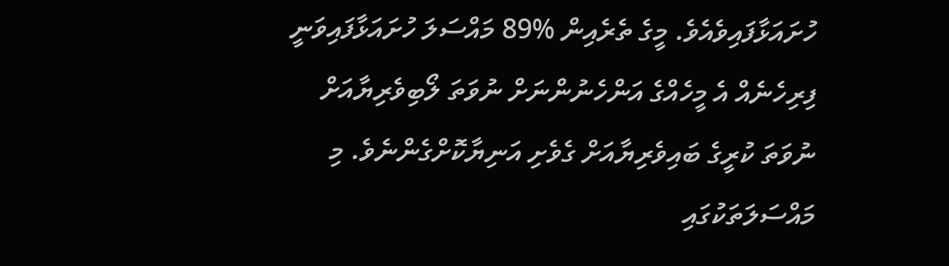ހުށައަޅާފައިވެއެވެ. މީގެ ތެރެއިން %89 މައްސަލަ ހުށައަޅާފައިވަނީ ފިރިހެނެއް އެ މީހެއްގެ އަންހެނުންނަށް ނުވަތަ ލޯބިވެރިޔާއަށް ނުވަތަ ކުރީގެ ބައިވެރިޔާއަށް ގެވެށި އަނިޔާކޮށްގެންނެވެ. މި މައްސަލަތަކުގައި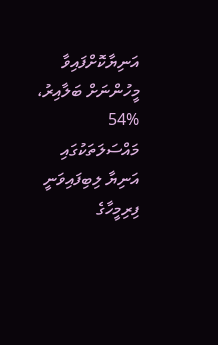އަނިޔާކޮށްފައިވާ މީހުންނަށް ބަލާއިރު، %54 މައްސަލަތަކުގައި އަނިޔާ ލިބިފައިވަނީ ފިރިމީހާގެ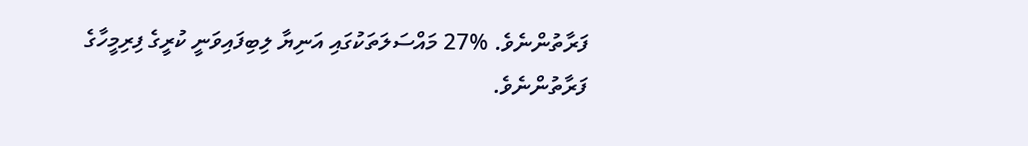ފަރާތުންނެވެ. %27 މައްސަލަތަކުގައި އަނިޔާ ލިބިފައިވަނީ ކުރީގެ ފިރިމީހާގެ ފަރާތުންނެވެ.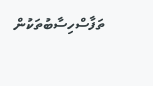ތަފާސްހިސާބުތަކުން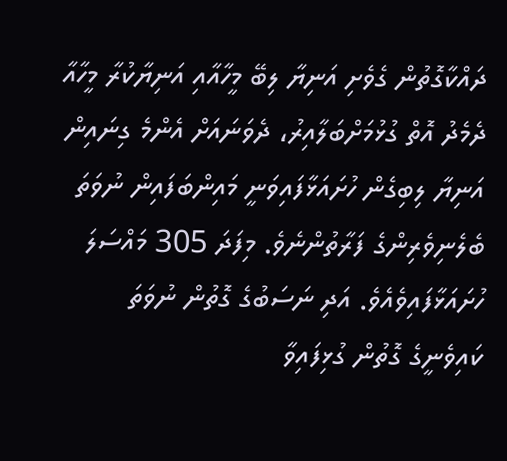ދައްކާގޮތުން ގެވެށި އަނިޔާ ލިބޭ މީހާއާއި އަނިޔާކުރާ މީހާއާ ދެމެދު އޮތް ގުޅުމަށްބަލާއިރު، ދެވަނައަށް އެންމެ ގިނައިން އަނިޔާ ލިބިގެން ހުށައަޅާފައިވަނީ މައިންބަފައިން ނުވަތަ ބެލެނިވެރިންގެ ފަރާތުންނެވެ. މިފަދަ 305 މައްސަލަ ހުށައަޅާފައިވެއެވެ. އަދި ނަސަބުގެ ގޮތުން ނުވަތަ ކައިވެނީގެ ގޮތުން ގުޅިފައިވާ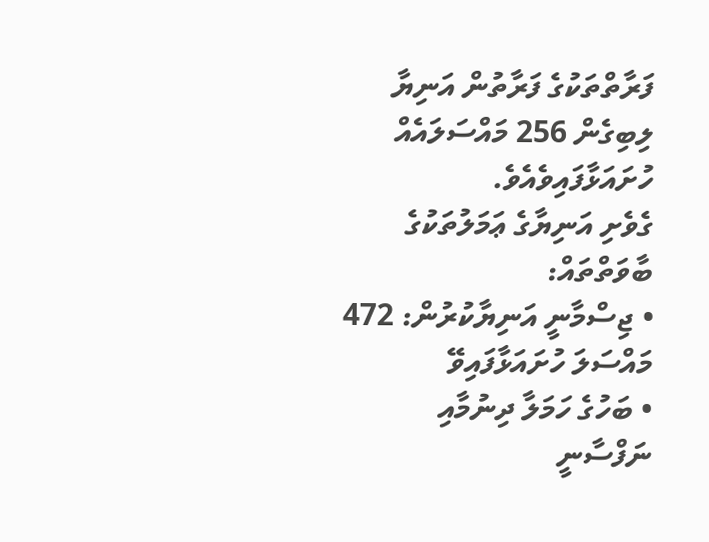ފަރާތްތަކުގެ ފަރާތުން އަނިޔާ ލިބިގެން 256 މައްސަލައެއް ހުށައަޅާފައިވެއެވެ.
ގެވެށި އަނިޔާގެ ޢަމަލުތަކުގެ ބާވަތްތައް:
• ޖިސްމާނީ އަނިޔާކުރުން: 472 މައްސަލަ ހުށައަޅާފައިވޭ
• ބަހުގެ ހަމަލާ ދިނުމާއި ނަފްސާނީ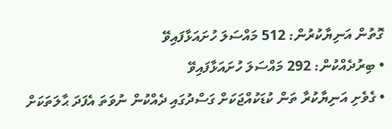ގޮތުން އަނިޔާކުރުން: 512 މައްސަލަ ހުށައަޅާފައިވޭ
• ބިރުދެއްކުން: 292 މައްސަލަ ހުށައަޅާފައިވޭ
• ގެވެށި އަނިޔާކުރާ ތަން ކުޑަކުއްޖަކަށް ގަސްދުގައި ދެއްކުން ނުވަތަ އެފަދަ ޙާލަތަކަށް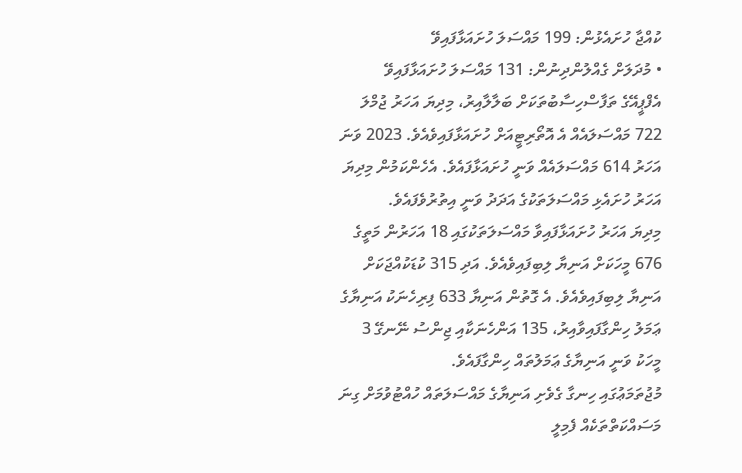ކުއްޖާ ހުށައެޅުން: 199 މައްސަލަ ހުށައަޅާފައިވޭ
• މުދަލަށް ގެއްލުންދިނުން: 131 މައްސަލަ ހުށައަޅާފައިވޭ
އެފްޕީއޭގެ ތަފާސްހިސާބުތަކަށް ބަލާލާއިރު، މިދިޔަ އަހަރު ޖުމްލަ 722 މައްސަލައެއް އެ އޮތޯރިޓީއަށް ހުށައަޅާފައިވެއެވެ. 2023 ވަނަ އަހަރު 614 މައްސަލައެއް ވަނީ ހުށައަޅާފައެވެ. އެހެންކަމުން މިދިޔަ އަހަރު ހުށައެޅި މައްސަލަތަކުގެ އަދަދު ވަނީ އިތުރުވެފައެވެ.
މިދިޔަ އަހަރު ހުށައަޅާފައިވާ މައްސަލަތަކުގައި 18 އަހަރުން މަތީގެ 676 މީހަކަށް އަނިޔާ ލިބިފައިވެއެވެ. އަދި 315 ކުޑަކުއްޖަކަށް އަނިޔާ ލިބިފައިވެއެވެ. އެ ގޮތުން އަނިޔާ 633 ފިރިހެނަކު އަނިޔާގެ ޢަމަލު ހިންގާފައިވާއިރު، 135 އަންހެނަކާއި ޖިންސު ނޭނގޭ 3 މީހަކު ވަނީ އަނިޔާގެ ޢަމަލުތައް ހިންގާފައެވެ.
މުޖުތަމަޢުގައި ހިނގާ ގެވެށި އަނިޔާގެ މައްސަލަތައް ހުއްޓުވުމަށް ގިނަ މަސައްކަތްތަކެއް ފެމިލީ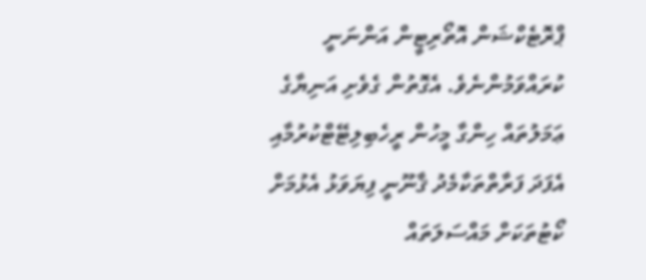ޕްރޮޓެކްޝަން އޮތޯރިޓީން އަންނަނީ ކުރައްވަމުންނެވެ. އެގޮތުން ގެވެށި އަނިޔާގެ ޢަމަލުތައް ހިންގާ މީހުން ރީހެބިލިޓޭޓްކުރުމާއި އެފަދަ ފަރާތްތަކާމެދު ޤާނޫނީ ފިޔަވަޅު އެޅުމަށް ކޯޓުތަކަށް މައްސަލަތައް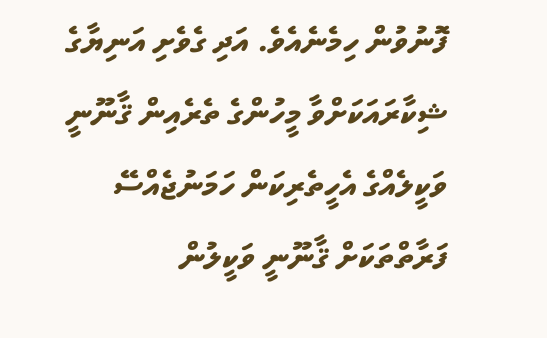ފޮނުވުން ހިމެނެއެވެ. އަދި ގެވެށި އަނިޔާގެ ޝިކާރައަކަށްވާ މީހުންގެ ތެރެއިން ޤާނޫނީ ވަކީލެއްގެ އެހީތެރިކަން ހަމަނުޖެއްސޭ ފަރާތްތަކަށް ޤާނޫނީ ވަކީލުން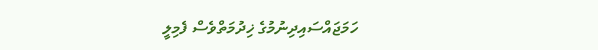ހަމަޖައްސައިދިނުމުގެ ޚިދުމަތްވެސް ފެމިލީ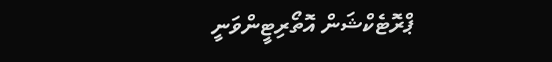ޕްރޮޓެކްޝަން އޮތޯރިޓީންވަނީ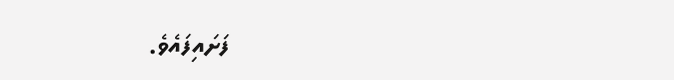ފަށައިފައެވެ.